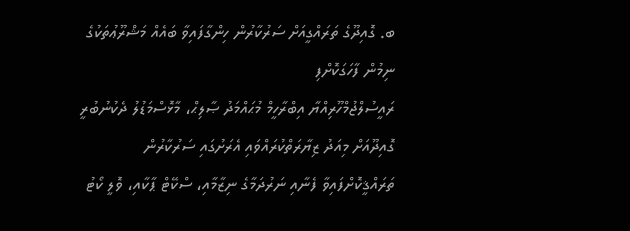ބ. ގޮއިދޫގެ ތަރައްގީއަށް ސަރުކާރުން ހިންގާފައިވާ ބައެއް މަޝްރޫޢުތަކުގެ ނިމުން ފާހަގަކޮށްފި
ރައީސުލްޖުމްހޫރިއްޔާ އިބްރާހީމް މުޙައްމަދު ޞާލިޙް، މާޅޮސްމަޑުލު ދެކުނުބުރީ ގޮއިދޫއަށް މިއަދު ޒިޔާރަތްކުރައްވައި އެރަށުގައި ސަރުކާރުން ތަރައްޤީކޮށްފައިވާ ފެނާއި ނަރުދަމާގެ ނިޒާމާއި، ސްކޭޓް ޕާކާއި، ވޮލީ ކޯޓު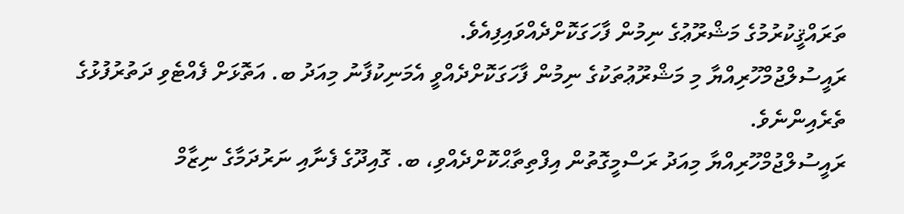ތަރައްޤީކުރުމުގެ މަޝްރޫޢުގެ ނިމުން ފާހަގަކޮށްދެއްވައިފިއެވެ.
ރައީސުލްޖުމްހޫރިއްޔާ މި މަޝްރޫޢުތަކުގެ ނިމުން ފާހަގަކޮށްދެއްވީ އެމަނިކުފާނު މިއަދު ބ. އަތޮޅަށް ފެއްޓެވި ދަތުރުފުޅުގެ ތެރެއިންނެވެ.
ރައީސުލްޖުމްހޫރިއްޔާ މިއަދު ރަސްމީގޮތުން އިފްތިތާޙްކޮށްދެއްވި، ބ. ގޮއިދޫގެ ފެނާއި ނަރުދަމާގެ ނިޒާމް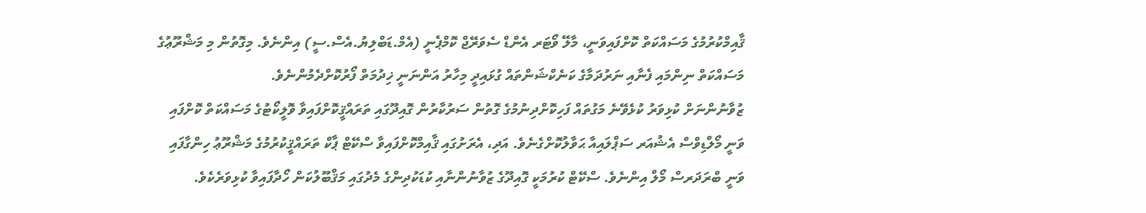ޤާއިމްކުރުމުގެ މަސައްކަތް ކޮށްފައިވަނީ، މާލޭ ވޯޓަރ އެންޑް ސެވަރޭޖް ކޮމްޕެނީ (އެމް.ޑަބްލިޔު.އެސް.ސީ) އިންނެވެ. މިގޮތުން މި މަޝްރޫޢުގެ މަސައްކަތް ނިންމައި ފެނާއި ނަރުދަމާގެ ކަނެކްޝަންތައް ގުޅައިދީ މިހާރު އަންނަނީ ޚިދުމަތް ފޯރުކޮށްދެމުންނެވެ.
ޒުވާނުންނަށް ކުޅިވަރު ކުޅެވޭނެ މަގުތައް ފަހިކޮށްދިނުމުގެ ގޮތުން ސަރުކާރުން ގޮއިދޫގައި ތަރައްޤީކޮށްފައިވާ ވޮލީކޯޓުގެ މަސައްކަތް ކޮށްފައި ވަނީ މޯލްޑިވްސް އެޝުއަރ ސަޕްލައިއާ ޙަވާލުކޮށްގެނެވެ. އަދި، އެރަށުގައި ޤާއިމްކޮށްފައިވާ ސްކޭޓް ޕާކް ތަރައްޤީކުރުމުގެ މަޝްރޫޢު ހިންގާފައި ވަނީ ބްރަދަރސް މޯލް އިންނެވެ. ސްކޭޓް ކުރުމަކީ ގޮއިދޫގެ ޒުވާނުންނާއި ކުޑަކުދިންގެ މެދުގައި މަޤްބޫލުކަން ހޯދާފައިވާ ކުޅިވަރެކެވެ.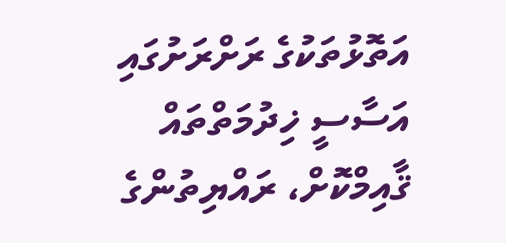އަތޮޅުތަކުގެ ރަށްރަށުގައި އަސާސީ ޚިދުމަތްތައް ޤާއިމްކޮށް، ރައްޔިތުންގެ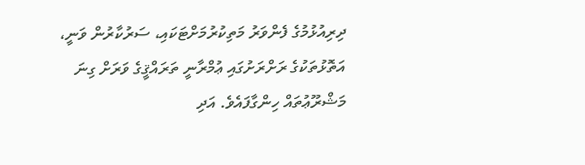ދިރިއުޅުމުގެ ފެންވަރު މަތިކުރުމަށްޓަކައި، ސަރުކާރުން ވަނީ، އަތޮޅުތަކުގެ ރަށްރަށުގައި ޢުމްރާނީ ތަރައްޤީގެ ވަރަށް ގިނަ މަޝްރޫޢުތައް ހިންގާފައެވެ. އަދި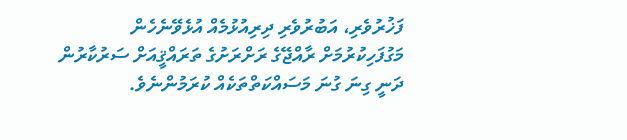ފަޚުރުވެރި، އަބުރުވެރި ދިރިއުޅުމެއް އުޅެވޭނެހެން މަގުފަހިކުރުމަށް ރާއްޖޭގެ ރަށްރަށުގެ ތަރައްޤީއަށް ސަރުކާރުން ދަނީ ގިނަ ގުނަ މަސައްކަތްތަކެއް ކުރަމުންނެވެ.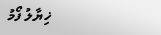ޚިޔާލު ފޯމު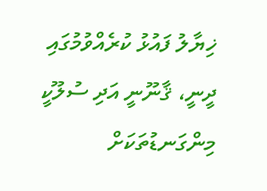ޚިޔާލު ފައުޅު ކުރެއްވުމުގައި ދީނީ، ޤާނޫނީ އަދި ސުލޫކީ މިންގަނޑުތަކަށް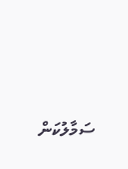ސަމާލުކަން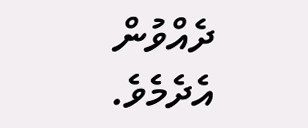ދެއްވުން އެދެމެވެ.